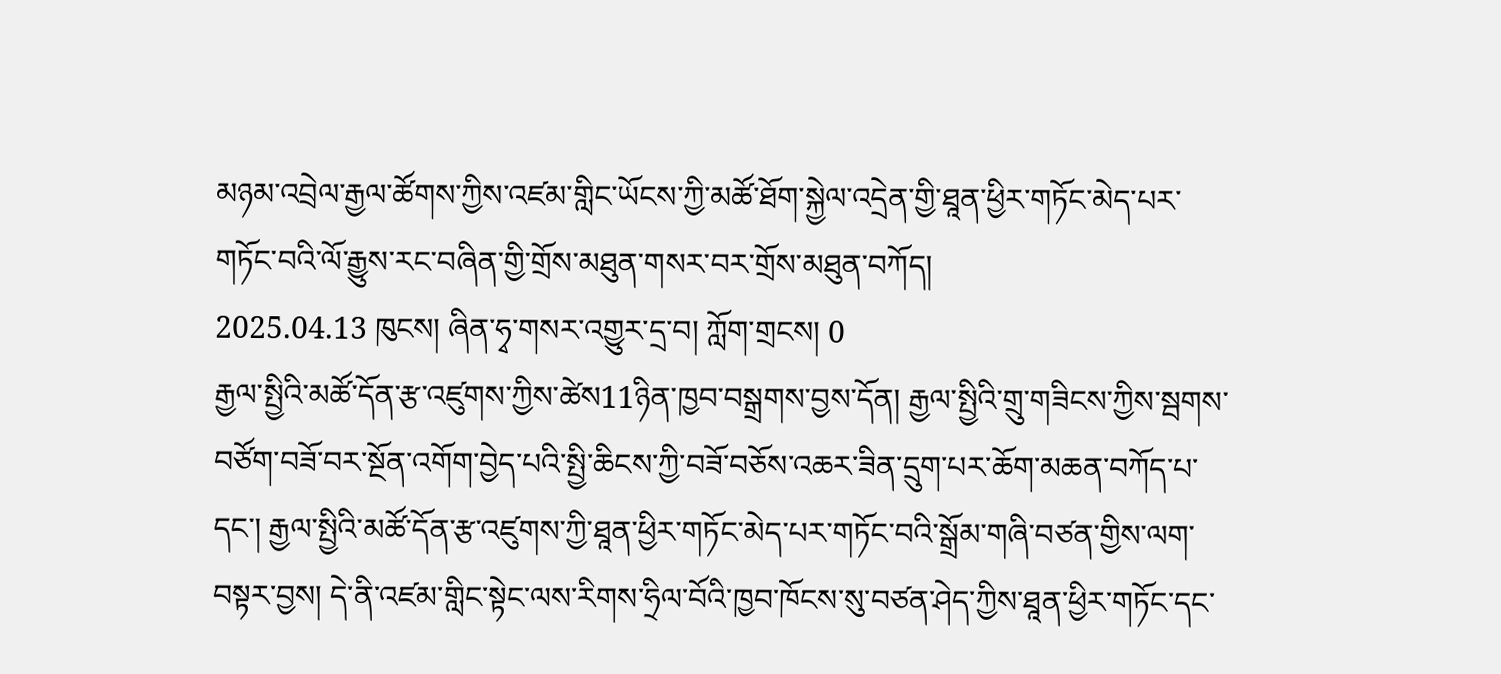མཉམ་འབྲེལ་རྒྱལ་ཚོགས་ཀྱིས་འཛམ་གླིང་ཡོངས་ཀྱི་མཚོ་ཐོག་སྐྱེལ་འདྲེན་གྱི་ཐཱན་ཕྱིར་གཏོང་མེད་པར་གཏོང་བའི་ལོ་རྒྱུས་རང་བཞིན་གྱི་གྲོས་མཐུན་གསར་བར་གྲོས་མཐུན་བཀོད།
2025.04.13 ཁུངས། ཞིན་ཧྭ་གསར་འགྱུར་དྲ་བ། ཀློག་གྲངས། 0
རྒྱལ་སྤྱིའི་མཚོ་དོན་རྩ་འཛུགས་ཀྱིས་ཚེས11ཉིན་ཁྱབ་བསྒྲགས་བྱས་དོན། རྒྱལ་སྤྱིའི་གྲུ་གཟིངས་ཀྱིས་སྦགས་བཙོག་བཟོ་བར་སྔོན་འགོག་བྱེད་པའི་སྤྱི་ཆིངས་ཀྱི་བཟོ་བཅོས་འཆར་ཟིན་དྲུག་པར་ཆོག་མཆན་བཀོད་པ་དང་། རྒྱལ་སྤྱིའི་མཚོ་དོན་རྩ་འཛུགས་ཀྱི་ཐཱན་ཕྱིར་གཏོང་མེད་པར་གཏོང་བའི་སྒྲོམ་གཞི་བཙན་གྱིས་ལག་བསྟར་བྱས། དེ་ནི་འཛམ་གླིང་སྟེང་ལས་རིགས་ཧྲིལ་བོའི་ཁྱབ་ཁོངས་སུ་བཙན་ཤེད་ཀྱིས་ཐཱན་ཕྱིར་གཏོང་དང་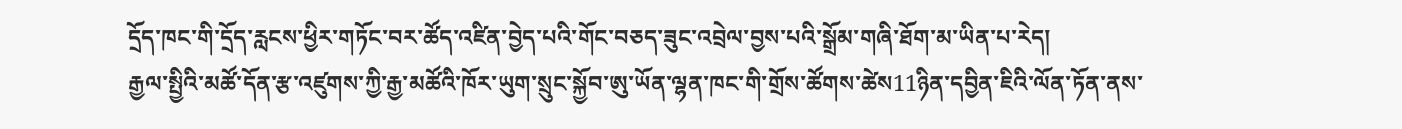དྲོད་ཁང་གི་དྲོད་རླངས་ཕྱིར་གཏོང་བར་ཚོད་འཛིན་བྱེད་པའི་གོང་བཅད་ཟུང་འབྲེལ་བྱས་པའི་སྒྲོམ་གཞི་ཐོག་མ་ཡིན་པ་རེད།
རྒྱལ་སྤྱིའི་མཚོ་དོན་རྩ་འཛུགས་ཀྱི་རྒྱ་མཚོའི་ཁོར་ཡུག་སྲུང་སྐྱོབ་ཨུ་ཡོན་ལྷན་ཁང་གི་གྲོས་ཚོགས་ཚེས11ཉིན་དབྱིན་ཇིའི་ལོན་ཏོན་ནས་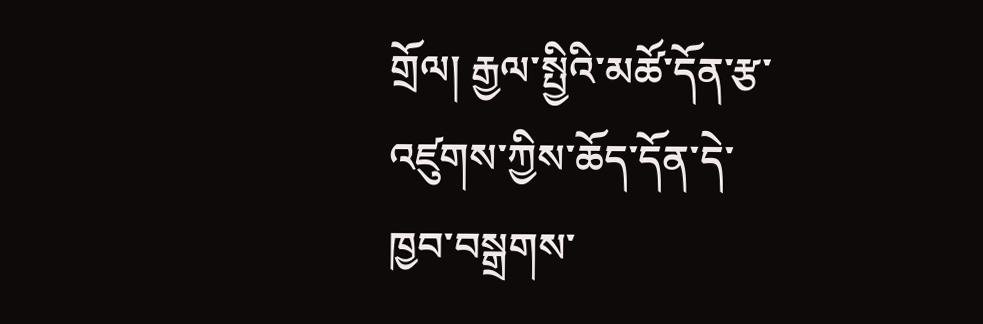གྲོལ། རྒྱལ་སྤྱིའི་མཚོ་དོན་རྩ་འཛུགས་ཀྱིས་ཆོད་དོན་དེ་ཁྱབ་བསྒྲགས་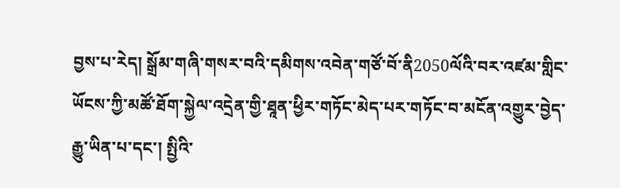བྱས་པ་རེད། སྒྲོམ་གཞི་གསར་བའི་དམིགས་འབེན་གཙོ་བོ་ནི2050ལོའི་བར་འཛམ་གླིང་ཡོངས་ཀྱི་མཚོ་ཐོག་སྐྱེལ་འདྲེན་གྱི་ཐཱན་ཕྱིར་གཏོང་མེད་པར་གཏོང་བ་མངོན་འགྱུར་བྱེད་རྒྱུ་ཡིན་པ་དང་། སྤྱིའི་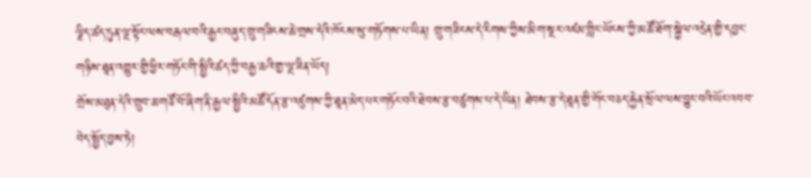ལྗིད་ཚད་ཏུན་ལྔ་སྟོང་ལས་བརྒལ་བའི་རྒྱང་བཞུད་གྲུ་གཟིངས་ཆེ་གྲས་དེའི་ཁོངས་སུ་གཏོགས་པ་ཡིན། གྲུ་གཟིངས་དེ་རིགས་ཀྱིས་མིག་སྔར་འཛམ་གླིང་ཡོངས་ཀྱི་མཚོ་ཐོག་སྐྱེལ་འདྲེན་གྱི་དབྱང་གཉིས་ཐཱན་འགྱུར་གྱི་ཕྱིར་གཏོང་གི་སྤྱིའི་ཚད་ཀྱི་བརྒྱ་ཆའི་གྱ་ལྔ་ཟིན་ཡོད།
གྲོས་མཐུན་དེའི་གྲུབ་ཆ་གཙོ་བོ་ཞིག་ནི་རྒྱལ་སྤྱིའི་མཚོ་དོན་རྩ་འཛུགས་ཀྱི་ཐཱན་མེད་པར་གཏོང་བའི་ཐེབས་རྩ་བཙུགས་པ་དེ་ཡིན། ཐེབས་རྩ་དེ་ཐཱན་གྱི་གོང་བཅད་རྐྱེན་སྲོལ་ལས་བྱུང་བའི་ཡོང་འབབ་བེད་སྤྱོད་བྱས་ཏེ།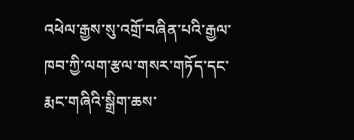འཕེལ་རྒྱས་སུ་འགྲོ་བཞིན་པའི་རྒྱལ་ཁབ་ཀྱི་ལག་རྩལ་གསར་གཏོད་དང་རྨང་གཞིའི་སྒྲིག་ཆས་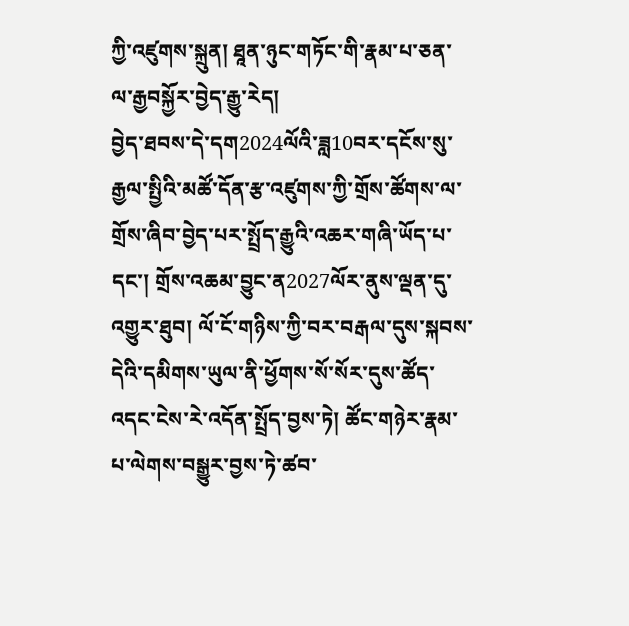ཀྱི་འཛུགས་སྐྲུན། ཐཱན་ཉུང་གཏོང་གི་རྣམ་པ་ཅན་ལ་རྒྱབསྐྱོར་བྱེད་རྒྱུ་རེད།
བྱེད་ཐབས་དེ་དག2024ལོའི་ཟླ10བར་དངོས་སུ་རྒྱལ་སྤྱིའི་མཚོ་དོན་རྩ་འཛུགས་ཀྱི་གྲོས་ཚོགས་ལ་གྲོས་ཞིབ་བྱེད་པར་སྤྲོད་རྒྱུའི་འཆར་གཞི་ཡོད་པ་དང་། གྲོས་འཆམ་བྱུང་ན2027ལོར་ནུས་ལྡན་དུ་འགྱུར་ཐུབ། ལོ་ངོ་གཉིས་ཀྱི་བར་བརྒལ་དུས་སྐབས་དེའི་དམིགས་ཡུལ་ནི་ཕྱོགས་སོ་སོར་དུས་ཚོད་འདང་ངེས་རེ་འདོན་སྤྲོད་བྱས་ཏེ། ཚོང་གཉེར་རྣམ་པ་ལེགས་བསྒྱུར་བྱས་ཏེ་ཚབ་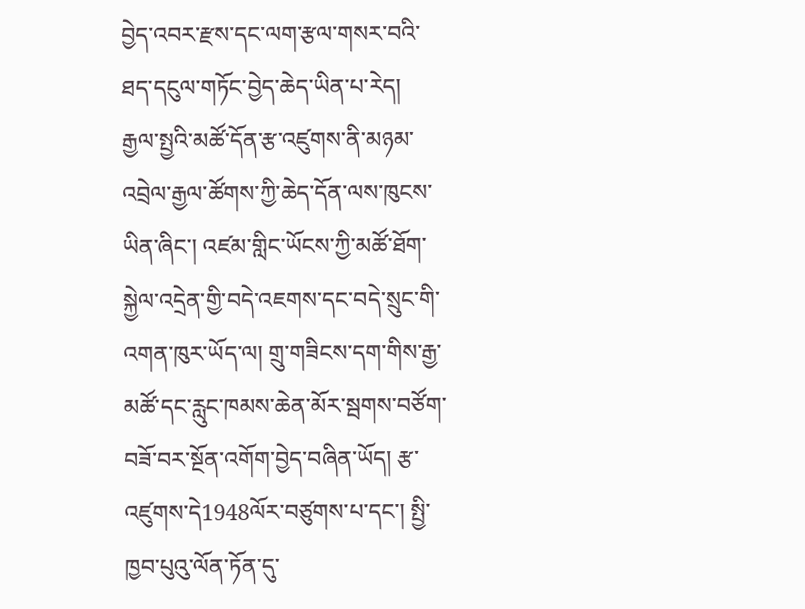བྱེད་འབར་རྫས་དང་ལག་རྩལ་གསར་བའི་ཐད་དངུལ་གཏོང་བྱེད་ཆེད་ཡིན་པ་རེད།
རྒྱལ་སྤྱའི་མཚོ་དོན་རྩ་འཛུགས་ནི་མཉམ་འབྲེལ་རྒྱལ་ཚོགས་ཀྱི་ཆེད་དོན་ལས་ཁུངས་ཡིན་ཞིང་། འཛམ་གླིང་ཡོངས་ཀྱི་མཚོ་ཐོག་སྐྱེལ་འདྲེན་གྱི་བདེ་འཇགས་དང་བདེ་སྲུང་གི་འགན་ཁུར་ཡོད་ལ། གྲུ་གཟིངས་དག་གིས་རྒྱ་མཚོ་དང་རླུང་ཁམས་ཆེན་མོར་སྦགས་བཙོག་བཟོ་བར་སྔོན་འགོག་བྱེད་བཞིན་ཡོད། རྩ་འཛུགས་དེ1948ལོར་བཙུགས་པ་དང་། སྤྱི་ཁྱབ་པུའུ་ལོན་ཏོན་དུ་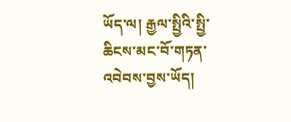ཡོད་ལ། རྒྱལ་སྤྱིའི་སྤྱི་ཆིངས་མང་བོ་གཏན་འབེབས་བྱས་ཡོད།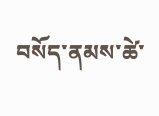བསོད་ནམས་ཚེ་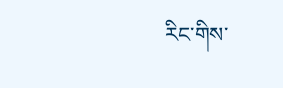རིང་གིས་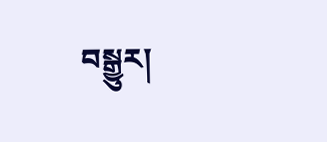བསྒྱུར།